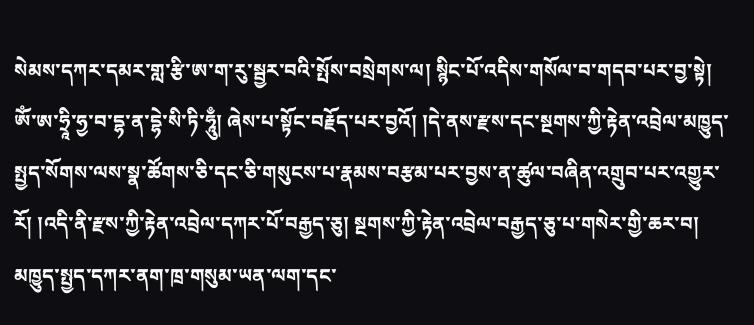སེམས་དཀར་དམར་གླ་རྩི་ཨ་ག་རུ་སྦྱར་བའི་སྤོས་བསྲེགས་ལ། སྙིང་པོ་འདིས་གསོལ་བ་གདབ་པར་བྱ་སྟེ། ཨོཾ་ཨ་ཧྲཱི་ཧྱ་བ་དྷ་ན་དྷེ་སི་ཏི་ཧཱུྃ། ཞེས་པ་སྟོང་བརྗོད་པར་བྱའོ། །དེ་ནས་རྫས་དང་སྔགས་ཀྱི་རྟེན་འབྲེལ་མཁྱུད་སྤྱད་སོགས་ལས་སྣ་ཚོགས་ཅི་དང་ཅི་གསུངས་པ་རྣམས་བརྩམ་པར་བྱས་ན་ཚུལ་བཞིན་འགྲུབ་པར་འགྱུར་རོ། །འདི་ནི་རྫས་ཀྱི་རྟེན་འབྲེལ་དཀར་པོ་བརྒྱད་ཅུ། སྔགས་ཀྱི་རྟེན་འབྲེལ་བརྒྱད་ཅུ་པ་གསེར་གྱི་ཆར་བ། མཁྱུད་སྤྱད་དཀར་ནག་ཁྲ་གསུམ་ཡན་ལག་དང་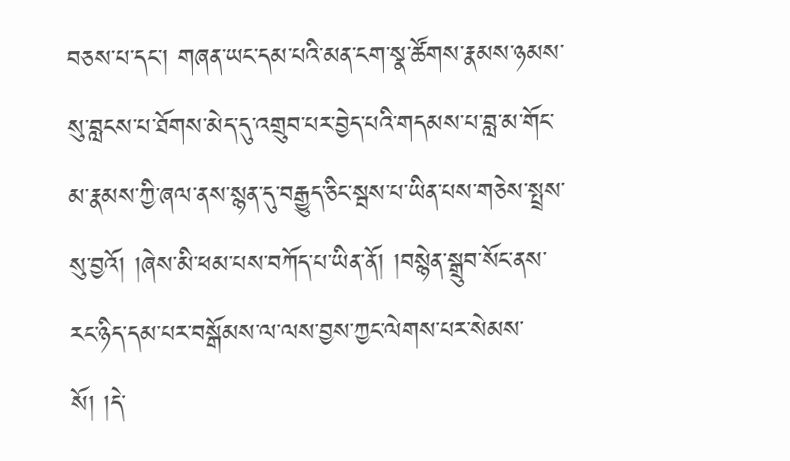བཅས་པ་དང་། གཞན་ཡང་དམ་པའི་མན་ངག་སྣ་ཚོགས་རྣམས་ཉམས་སུ་བླངས་པ་ཐོགས་མེད་དུ་འགྲུབ་པར་བྱེད་པའི་གདམས་པ་བླ་མ་གོང་མ་རྣམས་ཀྱི་ཞལ་ནས་སྙན་དུ་བརྒྱུད་ཅིང་སྦས་པ་ཡིན་པས་གཅེས་སྤྲས་སུ་བྱའོ། །ཞེས་མི་ཕམ་པས་བཀོད་པ་ཡིན་ནོ། །བསྙེན་སྒྲུབ་སོང་ནས་རང་ཉིད་དམ་པར་བསྒོམས་ལ་ལས་བྱས་ཀྱང་ལེགས་པར་སེམས་སོ། །དེ་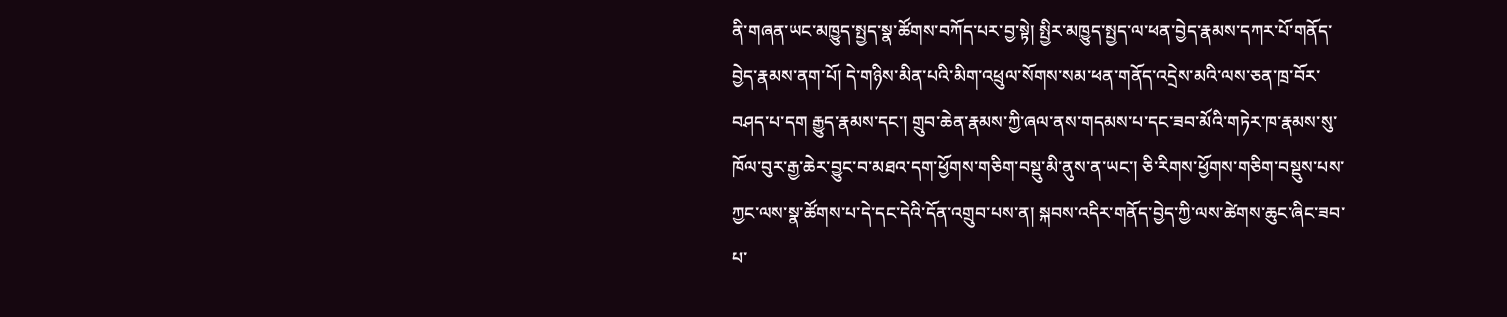ནི་གཞན་ཡང་མཁྱུད་སྤྱད་སྣ་ཚོགས་བཀོད་པར་བྱ་སྟེ། སྤྱིར་མཁྱུད་སྤྱད་ལ་ཕན་བྱེད་རྣམས་དཀར་པོ་གནོད་བྱེད་རྣམས་ནག་པོ། དེ་གཉིས་མིན་པའི་མིག་འཕྲུལ་སོགས་སམ་ཕན་གནོད་འདྲེས་མའི་ལས་ཅན་ཁྲ་བོར་བཤད་པ་དག རྒྱུད་རྣམས་དང་། གྲུབ་ཆེན་རྣམས་ཀྱི་ཞལ་ནས་གདམས་པ་དང་ཟབ་མོའི་གཏེར་ཁ་རྣམས་སུ་ཁོལ་བུར་རྒྱ་ཆེར་བྱུང་བ་མཐའ་དག་ཕྱོགས་གཅིག་བསྡུ་མི་ནུས་ན་ཡང་། ཅི་རིགས་ཕྱོགས་གཅིག་བསྡུས་པས་ཀྱང་ལས་སྣ་ཚོགས་པ་དེ་དང་དེའི་དོན་འགྲུབ་པས་ན། སྐབས་འདིར་གནོད་བྱེད་ཀྱི་ལས་ཚེགས་ཆུང་ཞིང་ཟབ་པ་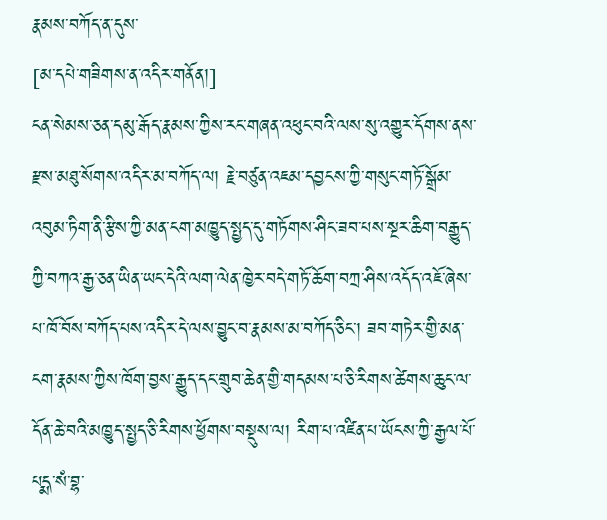རྣམས་བཀོད་ན་དུས་
[མ་དཔེ་གཟིགས་ན་འདིར་གནོན།]
ངན་སེམས་ཅན་དམུ་རྒོད་རྣམས་ཀྱིས་རང་གཞན་འཕུང་བའི་ལས་སུ་འགྱུར་དོགས་ནས་རྫས་མཐུ་སོགས་འདིར་མ་བཀོད་ལ། རྗེ་བཙུན་འཇམ་དབྱངས་ཀྱི་གསུང་གཏོ་སྒྲོམ་འབུམ་ཏིག་ནི་རྩིས་ཀྱི་མན་ངག་མཁྱུད་སྤྱད་དུ་གཏོགས་ཤིང་ཟབ་པས་སྔར་ཆིག་བརྒྱུད་ཀྱི་བཀའ་རྒྱ་ཅན་ཡིན་ཡང་དེའི་ལག་ལེན་ཁྱེར་བདེ་གཏོ་ཆོག་བཀྲ་ཤིས་འདོད་འཇོ་ཞེས་པ་ཁོ་བོས་བཀོད་པས་འདིར་དེ་ལས་བྱུང་བ་རྣམས་མ་བཀོད་ཅིང་། ཟབ་གཏེར་གྱི་མན་ངག་རྣམས་ཀྱིས་ཁོག་བྱས་རྒྱུད་དང་གྲུབ་ཆེན་གྱི་གདམས་པ་ཅི་རིགས་ཚེགས་ཆུང་ལ་དོན་ཆེ་བའི་མཁྱུད་སྤྱད་ཅི་རིགས་ཕྱོགས་བསྡུས་ལ། རིག་པ་འཛིན་པ་ཡོངས་ཀྱི་རྒྱལ་པོ་པདྨ་སཾ་བྷ་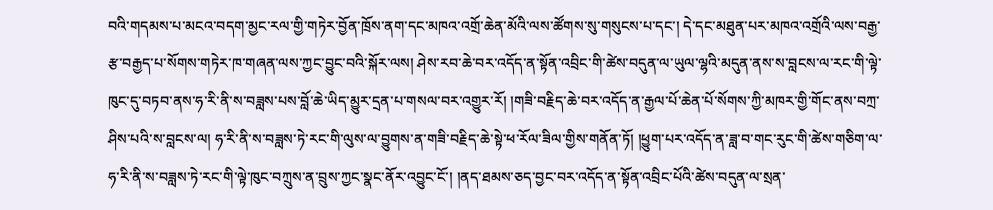བའི་གདམས་པ་མངའ་བདག་མྱང་རལ་གྱི་གཏེར་བྱོན་ཁྲོས་ནག་དང་མཁའ་འགྲོ་ཆེན་མོའི་ལས་ཚོགས་སུ་གསུངས་པ་དང་། དེ་དང་མཐུན་པར་མཁའ་འགྲོའི་ལས་བརྒྱ་རྩ་བརྒྱད་པ་སོགས་གཏེར་ཁ་གཞན་ལས་ཀྱང་བྱུང་བའི་སྐོར་ལས། ཤེས་རབ་ཆེ་བར་འདོད་ན་སྟོན་འབྲིང་གི་ཚེས་བདུན་ལ་ཡུལ་ལྷའི་མདུན་ནས་ས་བླངས་ལ་རང་གི་ལྟེ་ཁུང་དུ་བཏབ་ནས་ཧ་རི་ནི་ས་བཟླས་པས་བློ་ཆེ་ཡིད་མྱུར་དྲན་པ་གསལ་བར་འགྱུར་རོ། །གཟི་བརྗིད་ཆེ་བར་འདོད་ན་རྒྱལ་པོ་ཆེན་པོ་སོགས་ཀྱི་མཁར་གྱི་གོང་ནས་བཀྲ་ཤིས་པའི་ས་བླངས་ལ། ཧ་རི་ནི་ས་བཟླས་ཏེ་རང་གི་ལུས་ལ་བྱུགས་ན་གཟི་བརྗིད་ཆེ་སྟེ་ཕ་རོལ་ཟིལ་གྱིས་གནོན་ཏོ། །ཕྱུག་པར་འདོད་ན་ཟླ་བ་གང་རུང་གི་ཚེས་གཅིག་ལ་ཧ་རི་ནི་ས་བཟླས་ཏེ་རང་གི་ལྟེ་ཁུང་བཀྲུས་ན་བྲུས་ཀྱང་སྣང་ནོར་འབྱུང་ངོ་། །ནད་ཐམས་ཅད་བྱང་བར་འདོད་ན་སྟོན་འབྲིང་པོའི་ཚེས་བདུན་ལ་སྲན་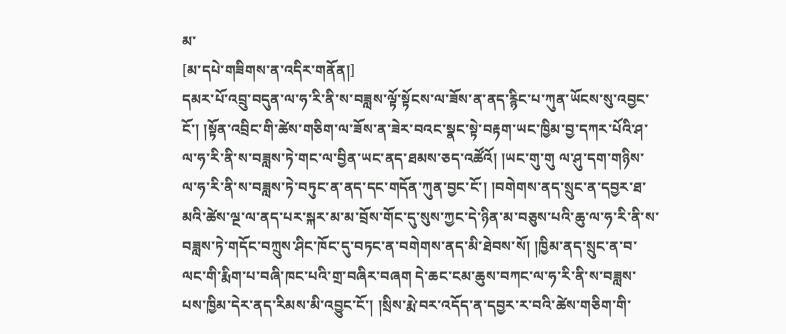མ་
[མ་དཔེ་གཟིགས་ན་འདིར་གནོན།]
དམར་པོ་འབྲུ་བདུན་ལ་ཧ་རི་ནི་ས་བཟླས་ལྟོ་སྟོངས་ལ་ཟོས་ན་ནད་རྙིང་པ་ཀུན་ཡོངས་སུ་འབྱང་ངོ་། །སྟོན་འབྲིང་གི་ཚེས་གཅིག་ལ་ཟོས་ན་ཟེར་བའང་སྣང་སྟེ་བརྟག་ཡང་ཁྱིམ་བྱ་དཀར་པོའི་ཤ་ལ་ཧ་རི་ནི་ས་བཟླས་ཏེ་གང་ལ་བྱིན་ཡང་ནད་ཐམས་ཅད་འཚོའོ། །ཡང་གུ་གུ ལ་ཤུ་དག་གཉིས་ལ་ཧ་རི་ནི་ས་བཟླས་ཏེ་བཏུང་ན་ནད་དང་གདོན་ཀུན་བྱང་ངོ་། །བགེགས་ནད་སྲུང་ན་དབྱར་ཐ་མའི་ཚེས་ལྔ་ལ་ནད་པར་སྐར་མ་མ་བྲོས་གོང་དུ་སུས་ཀྱང་དེ་ཉིན་མ་བཅུས་པའི་ཆུ་ལ་ཧ་རི་ནི་ས་བཟླས་ཏེ་གདོང་བཀྲུས་ཤིང་ཁོང་དུ་བཏང་ན་བགེགས་ནད་མི་ཐེབས་སོ། །ཁྱིམ་ནད་སྲུང་ན་བ་ལང་གི་རྨིག་པ་བཞི་ཁང་པའི་གྲ་བཞིར་བཞག དེ་ཆང་ངམ་ཆུས་བཀང་ལ་ཧ་རི་ནི་ས་བཟླས་པས་ཁྱིམ་དེར་ནད་རིམས་མི་འབྱུང་ངོ་། །སྲིས་རྨེ་བར་འདོད་ན་དབྱར་ར་བའི་ཚེས་གཅིག་གི་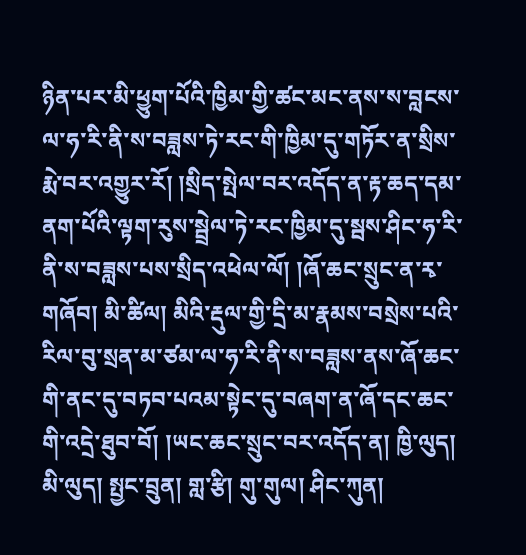ཉིན་པར་མི་ཕྱུག་པོའི་ཁྱིམ་གྱི་ཚང་མང་ནས་ས་བླངས་ལ་ཧ་རི་ནི་ས་བཟླས་ཏེ་རང་གི་ཁྱིམ་དུ་གཏོར་ན་སྲིས་རྨེ་བར་འགྱུར་རོ། །སྲིད་སྤེལ་བར་འདོད་ན་རྟ་ཆད་དམ་ནག་པོའི་ལྟག་རུས་སྦྲེལ་ཏེ་རང་ཁྱིམ་དུ་སྦས་ཤིང་ཧ་རི་ནི་ས་བཟླས་པས་སྲིད་འཕེལ་ལོ། །ཞོ་ཆང་སྲུང་ན་རྭ་གཞོབ། མི་ཚིལ། མིའི་རྡུལ་གྱི་དྲི་མ་རྣམས་བསྲེས་པའི་རིལ་བུ་སྲན་མ་ཙམ་ལ་ཧ་རི་ནི་ས་བཟླས་ནས་ཞོ་ཆང་གི་ནང་དུ་བཏབ་པའམ་སྟེང་དུ་བཞག་ན་ཞོ་དང་ཆང་གི་འདྲེ་ཐུབ་བོ། །ཡང་ཆང་སྲུང་བར་འདོད་ན། ཁྱི་ལུད། མི་ལུད། སྤྱང་བྲུན། གླ་རྩི། གུ་གུལ། ཤིང་ཀུན།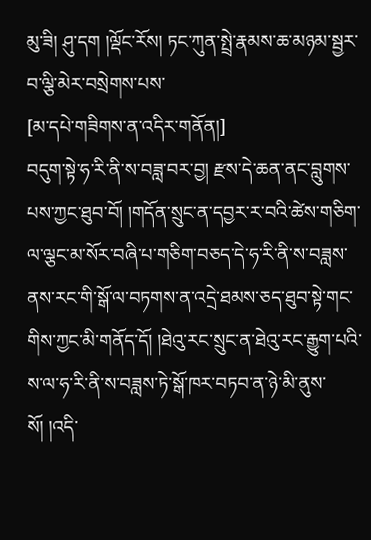མུ་ཟི། ཤུ་དག །ལྡོང་རོས། ཏང་ཀུན་སྤྲེ་རྣམས་ཆ་མཉམ་སྦྱར་བ་ལྕི་མེར་བསྲེགས་པས་
[མ་དཔེ་གཟིགས་ན་འདིར་གནོན།]
བདུག་སྟེ་ཧ་རི་ནི་ས་བཟླ་བར་བྱ། རྫས་དེ་ཆན་ནང་བླུགས་པས་ཀྱང་ཐུབ་བོ། །གདོན་སྲུང་ན་དབྱར་ར་བའི་ཚེས་གཅིག་ལ་ལྕང་མ་སོར་བཞི་པ་གཅིག་བཅད་དེ་ཧ་རི་ནི་ས་བཟླས་ནས་རང་གི་སྒོ་ལ་བཏགས་ན་འདྲེ་ཐམས་ཅད་ཐུབ་སྟེ་གང་གིས་ཀྱང་མི་གནོད་དོ། །ཐེའུ་རང་སྲུང་ན་ཐེའུ་རང་རྒྱུག་པའི་ས་ལ་ཧ་རི་ནི་ས་བཟླས་ཏེ་སྒོ་ཁར་བཏབ་ན་ཉེ་མི་ནུས་སོ། །འདི་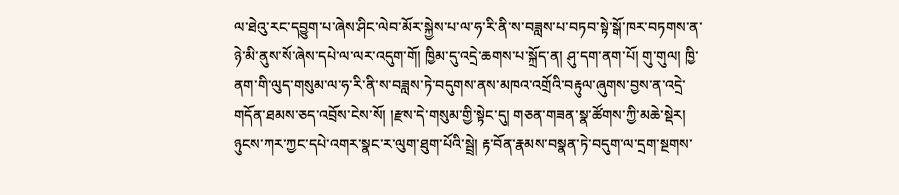ལ་ཐེའུ་རང་དབྱུག་པ་ཞེས་ཤིང་ལེབ་མོར་སྐྱེས་པ་ལ་ཧ་རི་ནི་ས་བཟླས་པ་བཏབ་སྟེ་སྒོ་ཁར་བཏགས་ན་ཉེ་མི་ནུས་སོ་ཞེས་དཔེ་ལ་ལར་འདུག་གོ། ཁྱིམ་དུ་འདྲེ་ཆགས་པ་སྐྲོད་ན། ཤུ་དག་ནག་པོ། གུ་གུལ། ཁྱི་ནག་གི་ལུད་གསུམ་ལ་ཧ་རི་ནི་ས་བཟླས་ཏེ་བདུགས་ནས་མཁའ་འགྲོའི་བརྟུལ་ཞུགས་བྱས་ན་འདྲེ་གདོན་ཐམས་ཅད་འབྲོས་ངེས་སོ། །རྫས་དེ་གསུམ་གྱི་སྟེང་དུ། གཅན་གཟན་སྣ་ཚོགས་ཀྱི་མཆེ་སྡེར། ཉུངས་ཀར་ཀྱང་དཔེ་འགར་སྣང་ར་ལུག་ཐུག་པོའི་སྦྲེ། རྟ་བོན་རྣམས་བསྣན་ཏེ་བདུག་ལ་དྲག་སྔགས་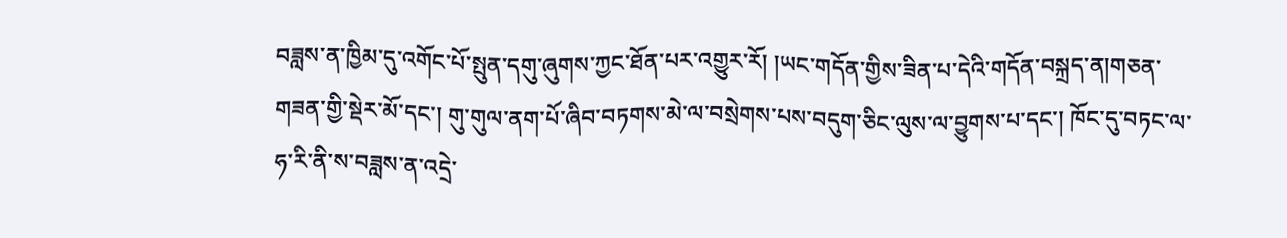བཟླས་ན་ཁྱིམ་དུ་འགོང་པོ་སྤུན་དགུ་ཞུགས་ཀྱང་ཐོན་པར་འགྱུར་རོ། །ཡང་གདོན་གྱིས་ཟིན་པ་དེའི་གདོན་བསྐྲད་ན།གཅན་གཟན་གྱི་སྡེར་མོ་དང་། གུ་གུལ་ནག་པོ་ཞིབ་བཏགས་མེ་ལ་བསྲེགས་པས་བདུག་ཅིང་ལུས་ལ་བྱུགས་པ་དང་། ཁོང་དུ་བཏང་ལ་ཧ་རི་ནི་ས་བཟླས་ན་འདྲེ་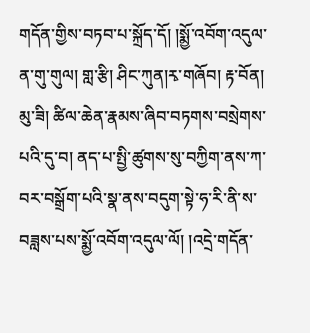གདོན་གྱིས་བཏབ་པ་སྐྲོད་དོ། །སྨྱོ་འབོག་འདུལ་ན་གུ་གུལ། གླ་རྩི། ཤིང་ཀུན།རྭ་གཞོབ། རྟ་བོན། མུ་ཟི། ཚིལ་ཆེན་རྣམས་ཞིབ་བཏགས་བསྲེགས་པའི་དུ་བ། ནད་པ་སྤྱི་ཚུགས་སུ་བཀྱིག་ནས་ཀ་བར་བསྒྲོག་པའི་སྣ་ནས་བདུག་སྟེ་ཧ་རི་ནི་ས་བཟླས་པས་སྨྱོ་འབོག་འདུལ་ལོ། །འདྲེ་གདོན་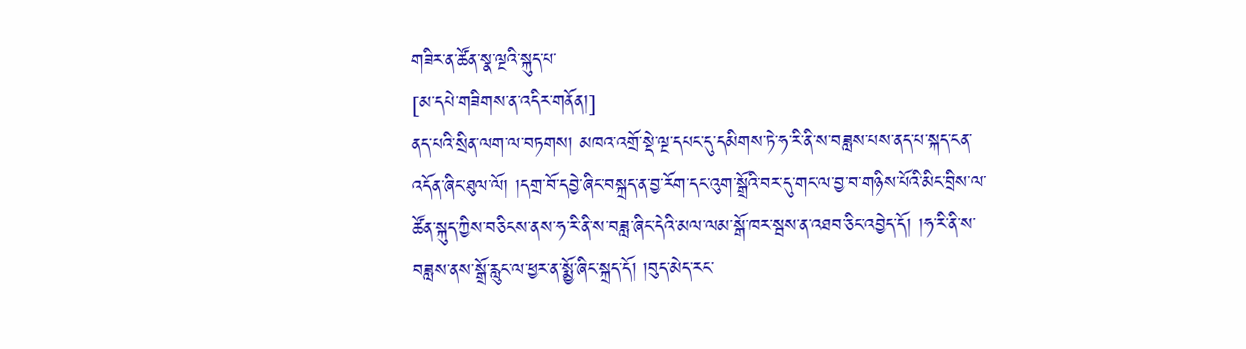གཟིར་ན་ཚོན་སྣ་ལྔའི་སྐུད་པ་
[མ་དཔེ་གཟིགས་ན་འདིར་གནོན།]
ནད་པའི་སྲིན་ལག་ལ་བཏགས། མཁའ་འགྲོ་སྡེ་ལྔ་དཔང་དུ་དམིགས་ཏེ་ཧ་རི་ནི་ས་བཟླས་པས་ནད་པ་སྐད་ངན་འདོན་ཞིང་ཐུལ་ལོ། །དགྲ་བོ་དབྱེ་ཞིང་བསྐྲད་ན་བྱ་རོག་དང་འུག་སྒྲོའི་བར་དུ་གང་ལ་བྱ་བ་གཉིས་པོའི་མིང་བྲིས་ལ་ཚོན་སྐུད་ཀྱིས་བཅིངས་ནས་ཧ་རི་ནི་ས་བཟླ་ཞིང་དེའི་མལ་ལམ་སྒོ་ཁར་སྦས་ན་འཐབ་ཅིང་འབྱེད་དོ། །ཧ་རི་ནི་ས་བཟླས་ནས་སྒྲོ་རླུང་ལ་ཕྱར་ན་སྨྱོ་ཞིང་སྐྲད་དོ། །བུད་མེད་རང་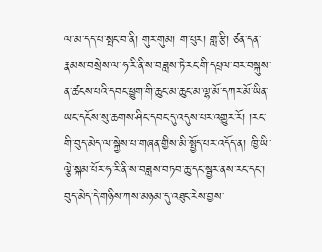ལ་མ་དད་པ་སྤང་བ་ནི། གུར་གུམ། ག་པུར། གླ་རྩི། ཙན་དན་རྣམས་བསྲེས་ལ་ཧ་རི་ནི་ས་བཟླས་ཏེ་རང་གི་དཔྲལ་བར་བསྐུས་ན་ཚངས་པའི་དབང་ཕྱུག་གི་ཆུང་མ་ཆུང་མ་ལྷ་མོ་དཀར་མོ་ཡིན་ཡང་དངོས་སུ་ཆགས་ཤིང་དབང་དུ་འདུས་པར་འགྱུར་རོ། །རང་གི་བུད་མེད་ལ་སྐྱེས་པ་གཞན་གྱིས་མི་སྤྱོད་པར་འདོད་ན། ཁྱི་ཡི་ལྕེ་སྐམ་པོར་ཧ་རི་ནི་ས་བཟླས་བཏབ་ཆུ་དང་སྦྱར་ནས་རང་དང་། བུད་མེད་དེ་གཉིས་ཀས་མཉམ་དུ་འཐུང་རེས་བྱས་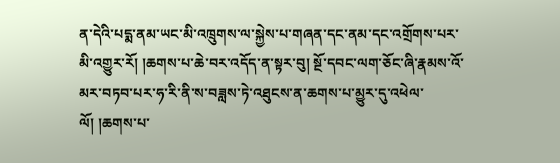ན་དེའི་པདྨ་ནམ་ཡང་མི་འཁྲུགས་ལ་སྐྱེས་པ་གཞན་དང་ནམ་དང་འགྲོགས་པར་མི་འགྱུར་རོ། །ཆགས་པ་ཆེ་བར་འདོད་ན་སྟར་བུ། སྔོ་དབང་ལག་ཅོང་ཞི་རྣམས་འོ་མར་བཏབ་པར་ཧ་རི་ནི་ས་བཟླས་ཏེ་འཐུངས་ན་ཆགས་པ་མྱུར་དུ་འཕེལ་ལོ། །ཆགས་པ་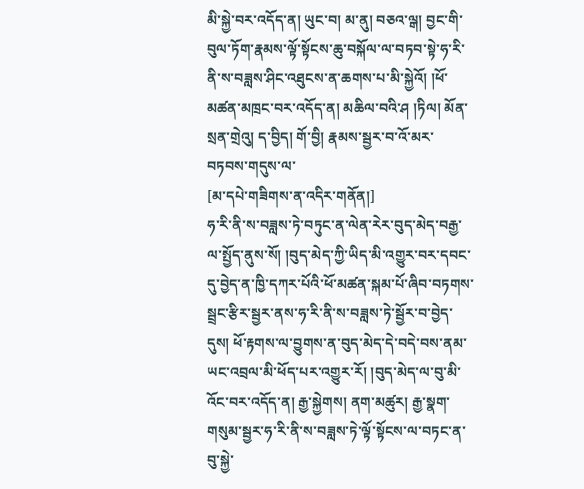མི་སྐྱེ་བར་འདོད་ན། ཡུང་བ། མ་ནུ། བཅའ་ལྒ། བྱང་གི་བུལ་ཏོག་རྣམས་ལྟོ་སྟོངས་ཆུ་བསྐོལ་ལ་བཏབ་སྟེ་ཧ་རི་ནི་ས་བཟླས་ཤིང་འཐུངས་ན་ཆགས་པ་མི་སྐྱེའོ། །ཕོ་མཚན་མཁྲང་བར་འདོད་ན། མཆིལ་བའི་ཤ །ཏིལ། མོན་སྲན་གྲེའུ། ད་བྱིད། གོ་བྱི། རྣམས་སྦྱར་བ་འོ་མར་བཏབས་གདུས་ལ་
[མ་དཔེ་གཟིགས་ན་འདིར་གནོན།]
ཧ་རི་ནི་ས་བཟླས་ཏེ་བཏུང་ན་ལེན་རེར་བུད་མེད་བརྒྱ་ལ་སྤྱོད་ནུས་སོ། །བུད་མེད་ཀྱི་ཡིད་མི་འགྱུར་བར་དབང་དུ་བྱེད་ན་ཁྱི་དཀར་པོའི་ཕོ་མཚན་སྐམ་པོ་ཞིབ་བཏགས་སྦྲང་རྩིར་སྦྱར་ནས་ཧ་རི་ནི་ས་བཟླས་ཏེ་སྦྱོར་བ་བྱེད་དུས། ཕོ་རྟགས་ལ་བྱུགས་ན་བུད་མེད་དེ་བདེ་བས་ནམ་ཡང་འབྲལ་མི་ཕོད་པར་འགྱུར་རོ། །བུད་མེད་ལ་བུ་མི་འོང་བར་འདོད་ན། རྒྱ་སྐྱེགས། ནག་མཚུར། རྒྱ་སྣག་གསུམ་སྦྱར་ཧ་རི་ནི་ས་བཟླས་ཏེ་ལྟོ་སྟོངས་ལ་བཏང་ན་བུ་སྐྱེ་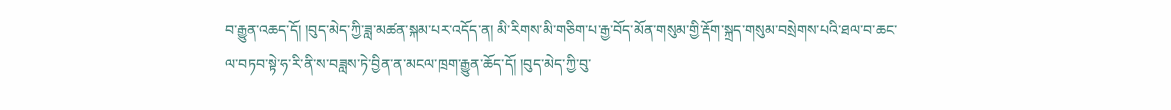བ་རྒྱུན་འཆད་དོ། །བུད་མེད་ཀྱི་ཟླ་མཚན་སྐམ་པར་འདོད་ན། མི་རིགས་མི་གཅིག་པ་རྒྱ་བོད་མོན་གསུམ་གྱི་རྡོག་སྐྲད་གསུམ་བསྲེགས་པའི་ཐལ་བ་ཆང་ལ་བཏབ་སྟེ་ཧ་རི་ནི་ས་བཟླས་ཏེ་བྱིན་ན་མངལ་ཁྲག་རྒྱུན་ཆོད་དོ། །བུད་མེད་ཀྱི་བུ་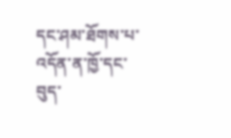དང་ཤམ་ཐོགས་པ་འདོན་ན་ཁྱོ་དང་བུད་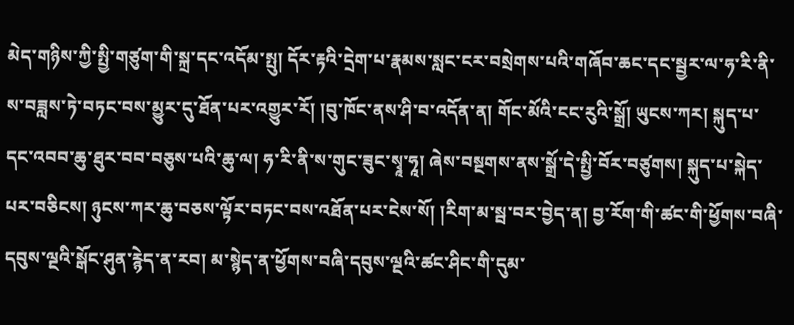མེད་གཉིས་ཀྱི་སྤྱི་གཙུག་གི་སྐྲ་དང་འདོམ་སྤུ། དོར་རྟའི་དྲེག་པ་རྣམས་སླང་ངར་བསྲེགས་པའི་གཞོབ་ཆང་དང་སྦྱར་ལ་ཧ་རི་ནི་ས་བཟླས་ཏེ་བཏང་བས་མྱུར་དུ་ཐོན་པར་འགྱུར་རོ། །བུ་ཁོང་ནས་ཤི་བ་འདོན་ན། གོང་མོའི་ངང་རུའི་སྒྲོ། ཡུངས་ཀར། སྐུད་པ་དང་འབབ་ཆུ་ཐུར་བབ་བཅུས་པའི་ཆུ་ལ། ཧ་རི་ནི་ས་གུང་ཟུང་སྭཱ་ཧཱ། ཞེས་བསྔགས་ནས་སྒྲོ་དེ་སྤྱི་བོར་བཙུགས། སྐུད་པ་སྐེད་པར་བཅིངས། ཉུངས་ཀར་ཆུ་བཅས་ལྟོར་བཏང་བས་འཐོན་པར་ངེས་སོ། །རིག་མ་སྦ་བར་བྱེད་ན། བྱ་རོག་གི་ཚང་གི་ཕྱོགས་བཞི་དབུས་ལྔའི་སྒོང་ཤུན་རྙེད་ན་རབ། མ་སྙེད་ན་ཕྱོགས་བཞི་དབུས་ལྔའི་ཚང་ཤིང་གི་དུམ་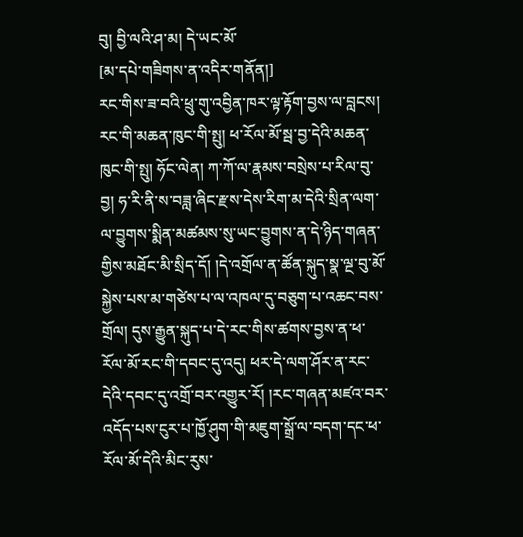བུ། བྱི་ལའི་ཤ་མ། དེ་ཡང་མོ་
[མ་དཔེ་གཟིགས་ན་འདིར་གནོན།]
རང་གིས་ཟ་བའི་ཕྲུ་གུ་འབྱིན་ཁར་ལྟ་རྟོག་བྱས་ལ་བླངས། རང་གི་མཆན་ཁུང་གི་སྤུ། ཕ་རོལ་མོ་སྦ་བྱ་དེའི་མཆན་ཁུང་གི་སྤུ། ཧོང་ལེན། ཀ་ཀོ་ལ་རྣམས་བསྲེས་པ་རིལ་བུ་བྱ། ཧ་རི་ནི་ས་བཟླ་ཞིང་རྫས་དེས་རིག་མ་དེའི་སྲིན་ལག་ལ་བྱུགས་སྨིན་མཚམས་སུ་ཡང་བྱུགས་ན་དེ་ཉིད་གཞན་གྱིས་མཐོང་མི་སྲིད་དོ། །དེ་འགྲོལ་ན་ཚོན་སྐུད་སྣ་ལྔ་བུ་མོ་སྐྱེས་པས་མ་གཙེས་པ་ལ་འཁལ་དུ་བཅུག་པ་འཆང་བས་གྲོལ། དུས་རྒྱུན་སྐུད་པ་དེ་རང་གིས་ཚགས་བྱས་ན་ཕ་རོལ་མོ་རང་གི་དབང་དུ་འདུ། ཕར་དེ་ལག་ཤོར་ན་རང་དེའི་དབང་དུ་འགྲོ་བར་འགྱུར་རོ། །རང་གཞན་མཛའ་བར་འདོད་པས་ངུར་པ་ཁྱོ་ཤུག་གི་མཇུག་སྒྲོ་ལ་བདག་དང་ཕ་རོལ་མོ་དེའི་མིང་རུས་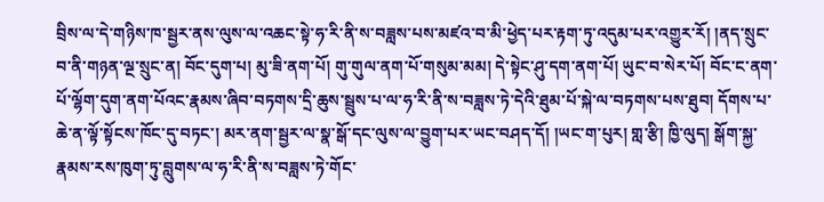བྲིས་ལ་དེ་གཉིས་ཁ་སྦྱར་ནས་ལུས་ལ་འཆང་སྟེ་ཧ་རི་ནི་ས་བཟླས་པས་མཛའ་བ་མི་ཕྱེད་པར་རྟག་ཏུ་འདུམ་པར་འགྱུར་རོ། །ནད་སྲུང་བ་ནི་གཉན་ལྔ་སྲུང་ན། བོང་དུག་པ། མུ་ཟི་ནག་པོ། གུ་གུལ་ནག་པོ་གསུམ་མམ། དེ་སྟེང་ཤུ་དག་ནག་པོ། ཡུང་བ་སེར་པོ། བོང་ང་ནག་པོ་ལྷོག་དུག་ནག་པོའང་རྣམས་ཞིབ་བཏགས་དྲི་ཆུས་སྦྲུས་པ་ལ་ཧ་རི་ནི་ས་བཟླས་ཏེ་དེའི་ཐུམ་པོ་སྐེ་ལ་བཏགས་པས་ཐུབ། དོགས་པ་ཆེ་ན་ལྟོ་སྟོངས་ཁོང་དུ་བཏང་། མར་ནག་སྦྱར་ལ་སྣ་སྒོ་དང་ལུས་ལ་བྱུག་པར་ཡང་བཤད་དོ། །ཡང་ག་པུར། གླ་རྩི། ཁྱི་ལུད། སྒོག་སྐྱ་རྣམས་རས་ཁུག་ཏུ་བླུགས་ལ་ཧ་རི་ནི་ས་བཟླས་ཏེ་གོང་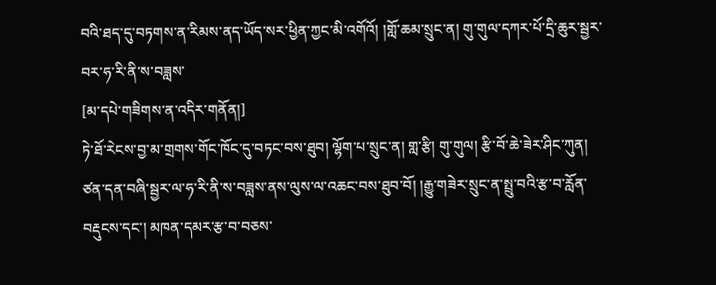བའི་ཐད་དུ་བཏགས་ན་རིམས་ནད་ཡོད་སར་ཕྱིན་ཀྱང་མི་འགོའོ། །གློ་ཆམ་སྲུང་ན། གུ་གུལ་དཀར་པོ་དྲི་ཆུར་སྦྱར་བར་ཧ་རི་ནི་ས་བཟླས་
[མ་དཔེ་གཟིགས་ན་འདིར་གནོན།]
ཏེ་ཐོ་རེངས་བྱ་མ་གྲགས་གོང་ཁོང་དུ་བཏང་བས་ཐུབ། ལྷོག་པ་སྲུང་ན། གླ་རྩི། གུ་གུལ། རྩི་བོ་ཆེ་ཟེར་ཤིང་ཀུན། ཙན་དན་བཞི་སྦྱར་ལ་ཧ་རི་ནི་ས་བཟླས་ནས་ལུས་ལ་འཆང་བས་ཐུབ་བོ། །རྒྱུ་གཟེར་སྲུང་ན་སྤྲུ་བའི་རྩ་བ་རློན་བརྡུངས་དང་། མཁན་དམར་རྩ་བ་བཅས་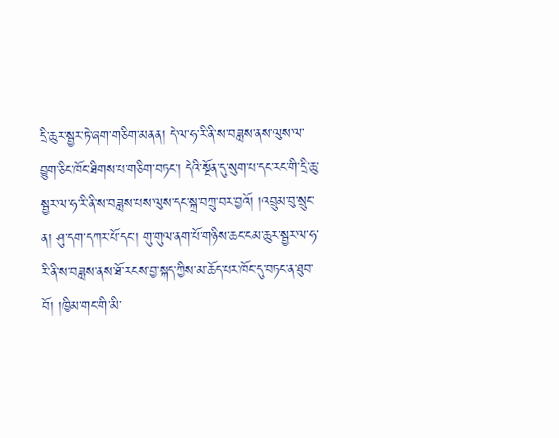དྲི་ཆུར་སྦྱར་ཏེ་ཞག་གཅིག་མནན། དེ་ལ་ཧ་རི་ནི་ས་བཟླས་ནས་ལུས་ལ་བྱུག་ཅིང་ཁོང་ཐིགས་པ་གཅིག་བཏང་། དེའི་སྔོན་དུ་སུག་པ་དང་རང་གི་དྲི་ཆུ་སྦྱར་ལ་ཧ་རི་ནི་ས་བཟླས་པས་ལུས་དང་སྐྲ་བཀྲུ་བར་བྱའོ། །འབྲུམ་བུ་སྲུང་ན། ཤུ་དག་དཀར་པོ་དང་། གུ་གུལ་ནག་པོ་གཉིས་ཆང་ངམ་ཆུར་སྦྱར་ལ་ཧ་རི་ནི་ས་བཟླས་ནས་ཐོ་རངས་བྱ་སྐད་ཀྱིས་མ་ཆོད་པར་ཁོང་དུ་བཏང་ན་ཐུབ་བོ། །ཁྱིམ་གང་གི་མི་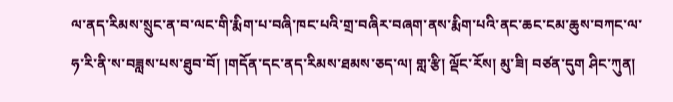ལ་ནད་རིམས་སྲུང་ན་བ་ལང་གི་རྨིག་པ་བཞི་ཁང་པའི་གྲ་བཞིར་བཞག་ནས་རྨིག་པའི་ནང་ཆང་ངམ་ཆུས་བཀང་ལ་ཧ་རི་ནི་ས་བཟླས་པས་ཐུབ་བོ། །གདོན་དང་ནད་རིམས་ཐམས་ཅད་ལ། གླ་རྩི། ལྡོང་རོས། མུ་ཟི། བཙན་དུག ཤིང་ཀུན།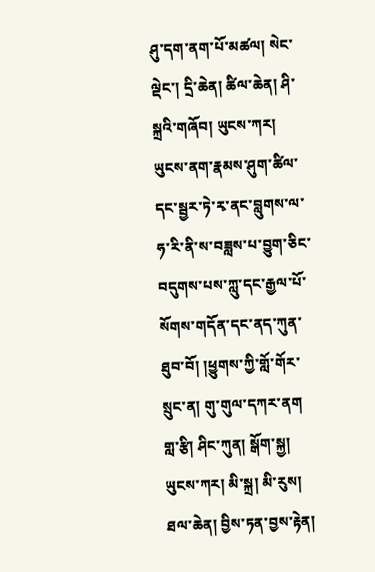ཤུ་དག་ནག་པོ་མཚལ། སེང་ལྡེང་། དྲི་ཆེན། ཚིལ་ཆེན། ཤི་སྐྲའི་གཞོབ། ཡུངས་ཀར། ཡུངས་ནག་རྣམས་ཤུག་ཚིལ་དང་སྦྱར་ཏེ་རྭ་ནང་བླུགས་ལ་ཧ་རི་ནི་ས་བཟླས་པ་བྱུག་ཅིང་བདུགས་པས་ཀླུ་དང་རྒྱལ་པོ་སོགས་གདོན་དང་ནད་ཀུན་ཐུབ་བོ། །ཕྱུགས་ཀྱི་གློ་གོར་སྲུང་ན། གུ་གུལ་དཀར་ནག གླ་རྩི། ཤིང་ཀུན། སྒོག་སྐྱ། ཡུངས་ཀར། མི་སྐྲ། མི་རུས། ཐལ་ཆེན། བྱིས་ཏན་བྱས་རྟེན།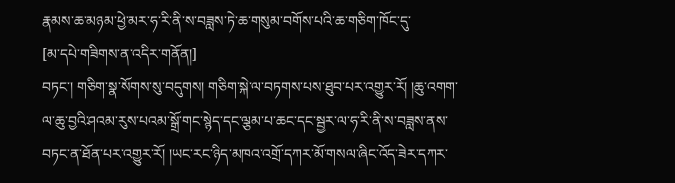རྣམས་ཆ་མཉམ་ཕྱེ་མར་ཧ་རི་ནི་ས་བཟླས་ཏེ་ཆ་གསུམ་བགོས་པའི་ཆ་གཅིག་ཁོང་དུ་
[མ་དཔེ་གཟིགས་ན་འདིར་གནོན།]
བཏང་། གཅིག་སྣ་སོགས་སུ་བདུགས། གཅིག་སྐེ་ལ་བཏགས་པས་ཐུབ་པར་འགྱུར་རོ། །ཆུ་འགག་ལ་ཆུ་བྱའི་ཤའམ་རུས་པའམ་སྒྲོ་གང་སྙེད་དང་ལྕམ་པ་ཆང་དང་སྦྱར་ལ་ཧ་རི་ནི་ས་བཟླས་ནས་བཏང་ན་ཐོན་པར་འགྱུར་རོ། །ཡང་རང་ཉིད་མཁའ་འགྲོ་དཀར་མོ་གསལ་ཞིང་འོད་ཟེར་དཀར་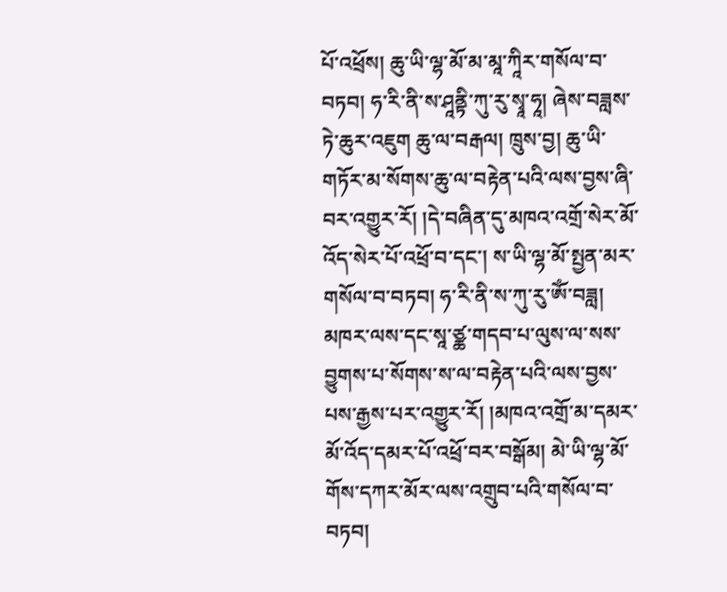པོ་འཕྲོས། ཆུ་ཡི་ལྷ་མོ་མ་མཱ་ཀཱིར་གསོལ་བ་བཏབ། ཧ་རི་ནི་ས་ཤཱནྟི་ཀུ་རུ་སྭཱ་ཧཱ། ཞེས་བཟླས་ཏེ་ཆུར་འཇུག ཆུ་ལ་བརྒལ། ཁྲུས་བྱ། ཆུ་ཡི་གཏོར་མ་སོགས་ཆུ་ལ་བརྟེན་པའི་ལས་བྱས་ཞི་བར་འགྱུར་རོ། །དེ་བཞིན་དུ་མཁའ་འགྲོ་སེར་མོ་འོད་སེར་པོ་འཕྲོ་བ་དང་། ས་ཡི་ལྷ་མོ་སྤྱན་མར་གསོལ་བ་བཏབ། ཧ་རི་ནི་ས་ཀུ་རུ་ཨོཾ་བཟླ། མཁར་ལས་དང་སཱ་ཙྪ་གདབ་པ་ལུས་ལ་སས་བྱུགས་པ་སོགས་ས་ལ་བརྟེན་པའི་ལས་བྱས་པས་རྒྱས་པར་འགྱུར་རོ། །མཁའ་འགྲོ་མ་དམར་མོ་འོད་དམར་པོ་འཕྲོ་བར་བསྒོམ། མེ་ཡི་ལྷ་མོ་གོས་དཀར་མོར་ལས་འགྲུབ་པའི་གསོལ་བ་བཏབ།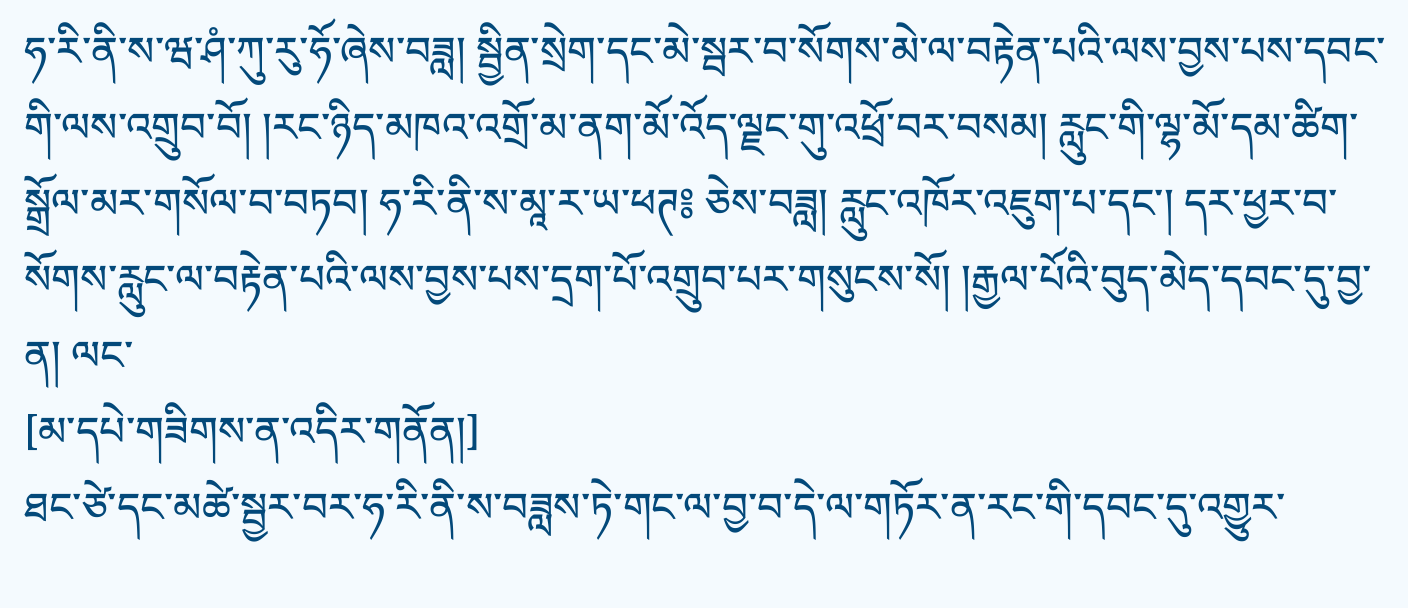ཧ་རི་ནི་ས་ཝ་ཤཾ་ཀུ་རུ་ཧོ་ཞེས་བཟླ། སྦྱིན་སྲེག་དང་མེ་སྦར་བ་སོགས་མེ་ལ་བརྟེན་པའི་ལས་བྱས་པས་དབང་གི་ལས་འགྲུབ་བོ། །རང་ཉིད་མཁའ་འགྲོ་མ་ནག་མོ་འོད་ལྗང་གུ་འཕྲོ་བར་བསམ། རླུང་གི་ལྷ་མོ་དམ་ཚིག་སྒྲོལ་མར་གསོལ་བ་བཏབ། ཧ་རི་ནི་ས་མཱ་ར་ཡ་ཕཊ༔ ཅེས་བཟླ། རླུང་འཁོར་འཇུག་པ་དང་། དར་ཕྱར་བ་སོགས་རླུང་ལ་བརྟེན་པའི་ལས་བྱས་པས་དྲག་པོ་འགྲུབ་པར་གསུངས་སོ། །རྒྱལ་པོའི་བུད་མེད་དབང་དུ་བྱ་ན། ལང་
[མ་དཔེ་གཟིགས་ན་འདིར་གནོན།]
ཐང་ཙེ་དང་མཚེ་སྦྱར་བར་ཧ་རི་ནི་ས་བཟླས་ཏེ་གང་ལ་བྱ་བ་དེ་ལ་གཏོར་ན་རང་གི་དབང་དུ་འགྱུར་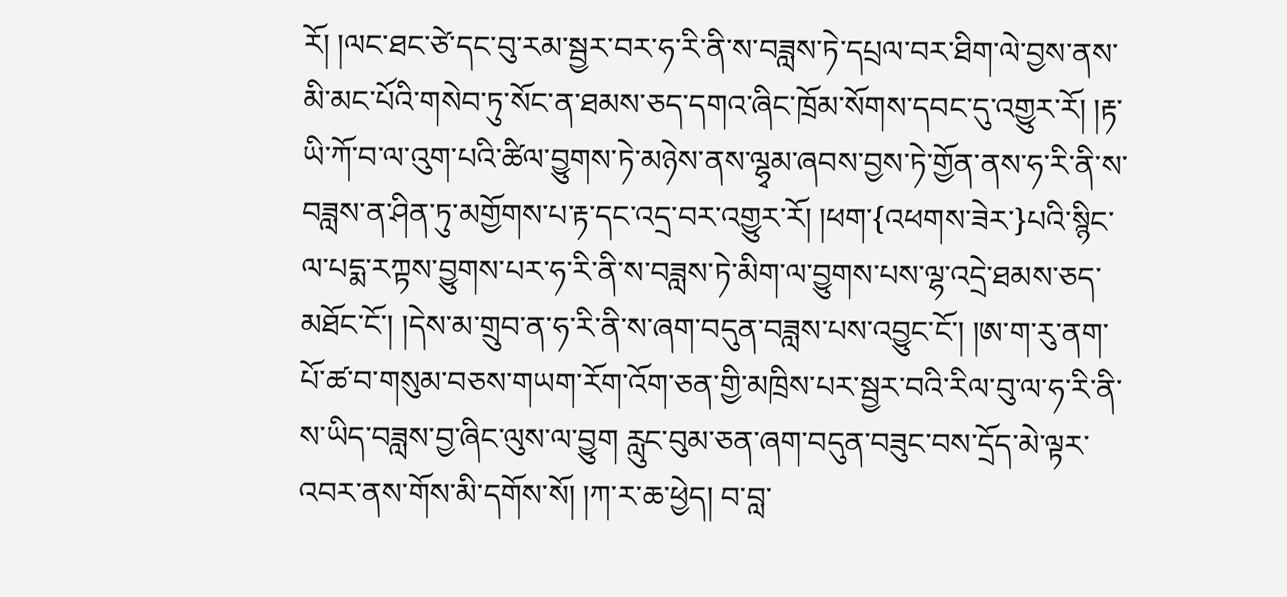རོ། །ལང་ཐང་ཙེ་དང་བུ་རམ་སྦྱར་བར་ཧ་རི་ནི་ས་བཟླས་ཏེ་དཔྲལ་བར་ཐིག་ལེ་བྱས་ནས་མི་མང་པོའི་གསེབ་ཏུ་སོང་ན་ཐམས་ཅད་དགའ་ཞིང་ཁྲོམ་སོགས་དབང་དུ་འགྱུར་རོ། །རྟ་ཡི་ཀོ་བ་ལ་འུག་པའི་ཚིལ་བྱུགས་ཏེ་མཉེས་ནས་ལྷྭམ་ཞབས་བྱས་ཏེ་གྱོན་ནས་ཧ་རི་ནི་ས་བཟླས་ན་ཤིན་ཏུ་མགྱོགས་པ་རྟ་དང་འདྲ་བར་འགྱུར་རོ། །ཕག་{འཕགས་ཟེར་}པའི་སྙིང་ལ་པདྨ་རཀྟས་བྱུགས་པར་ཧ་རི་ནི་ས་བཟླས་ཏེ་མིག་ལ་བྱུགས་པས་ལྷ་འདྲེ་ཐམས་ཅད་མཐོང་ངོ་། །དེས་མ་གྲུབ་ན་ཧ་རི་ནི་ས་ཞག་བདུན་བཟླས་པས་འབྱུང་ངོ་། །ཨ་ག་རུ་ནག་པོ་ཚ་བ་གསུམ་བཅས་གཡག་རོག་འོག་ཅན་གྱི་མཁྲིས་པར་སྦྱར་བའི་རིལ་བུ་ལ་ཧ་རི་ནི་ས་ཡིད་བཟླས་བྱ་ཞིང་ལུས་ལ་བྱུག རླུང་བུམ་ཅན་ཞག་བདུན་བཟུང་བས་དྲོད་མེ་ལྟར་འབར་ནས་གོས་མི་དགོས་སོ། །ཀ་ར་ཆ་ཕྱེད། བ་བླ་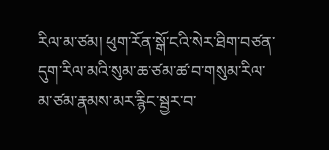རིལ་མ་ཙམ། ཕུག་རོན་སྒོ་ངའི་སེར་ཐིག་བཙན་དུག་རིལ་མའི་སུམ་ཆ་ཙམ་ཚ་བ་གསུམ་རིལ་མ་ཙམ་རྣམས་མར་རྙིང་སྦྱར་བ་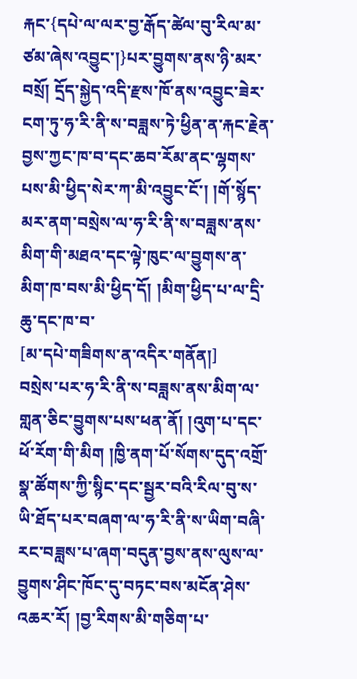རྐང་{དཔེ་ལ་ལར་བྱ་རྒོད་ཚེལ་བུ་རིལ་མ་ཙམ་ཞེས་འབྱུང་།}པར་བྱུགས་ནས་ཉི་མར་བསྲོ། དྲོད་སྐྱེད་འདི་རྫས་ཁོ་ནས་འབྱུང་ཟེར་ངག་ཏུ་ཧ་རི་ནི་ས་བཟླས་ཏེ་ཕྱིན་ན་རྐང་རྗེན་བྱས་ཀྱང་ཁ་བ་དང་ཆབ་རོམ་ནང་ལྷགས་པས་མི་ཕྱིད་སེར་ཀ་མི་འབྱུང་ངོ་། །གོ་སྙོད་མར་ནག་བསྲེས་ལ་ཧ་རི་ནི་ས་བཟླས་ནས་མིག་གི་མཐའ་དང་ལྟེ་ཁུང་ལ་བྱུགས་ན་མིག་ཁ་བས་མི་ཕྱིད་དོ། །མིག་ཕྱིད་པ་ལ་དྲི་ཆུ་དང་ཁ་བ་
[མ་དཔེ་གཟིགས་ན་འདིར་གནོན།]
བསྲེས་པར་ཧ་རི་ནི་ས་བཟླས་ནས་མིག་ལ་གླན་ཅིང་བྱུགས་པས་ཕན་ནོ། །འུག་པ་དང་ཕོ་རོག་གི་མིག །ཁྱི་ནག་པོ་སོགས་དུད་འགྲོ་སྣ་ཚོགས་ཀྱི་སྙིང་དང་སྦྱར་བའི་རིལ་བུ་ས་ཡི་ཐོད་པར་བཞག་ལ་ཧ་རི་ནི་ས་ཡིག་བཞི་རང་བཟླས་པ་ཞག་བདུན་བྱས་ནས་ལུས་ལ་བྱུགས་ཤིང་ཁོང་དུ་བཏང་བས་མངོན་ཤེས་འཆར་རོ། །བྱ་རིགས་མི་གཅིག་པ་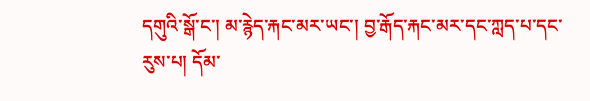དགུའི་སྒོ་ང་། མ་རྙེད་རྐང་མར་ཡང་། བྱ་རྒོད་རྐང་མར་དང་ཀླད་པ་དང་རུས་པ། དོམ་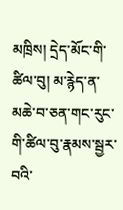མཁྲིས། དྲེད་མོང་གི་ཚིལ་བུ། མ་རྙེད་ན་མཆེ་བ་ཅན་གང་རུང་གི་ཚིལ་བུ་རྣམས་སྦྱར་བའི་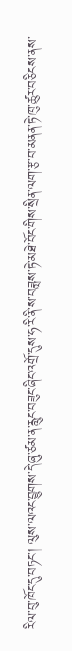རིལ་བུ་ཁོང་དུ་བཏང་། ལུས་ལའང་བྱུགས་དེ་ཞུ་ཙམ་ན་རླུང་བཟུང་ཞིང་འགྲོ་དུས་ཧ་རི་ནི་ས་བཟླས་ཏེ་མཐེ་བོང་གིས་སྲིན་ལག་རྩ་བ་མནན་ཏེ་ཁུ་ཚུར་བཅིངས་ནས་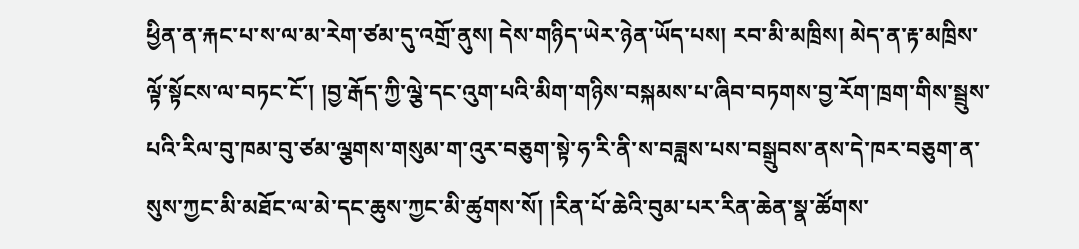ཕྱིན་ན་རྐང་པ་ས་ལ་མ་རེག་ཙམ་དུ་འགྲོ་ནུས། དེས་གཉིད་ཡེར་ཉེན་ཡོད་པས། རབ་མི་མཁྲིས། མེད་ན་རྟ་མཁྲིས་ལྟོ་སྟོངས་ལ་བཏང་ངོ་། །བྱ་རྒོད་ཀྱི་ལྕེ་དང་འུག་པའི་མིག་གཉིས་བསྐམས་པ་ཞིབ་བཏགས་བྱ་རོག་ཁྲག་གིས་སྦྲུས་པའི་རིལ་བུ་ཁམ་བུ་ཙམ་ལྕགས་གསུམ་ག་འུར་བཅུག་སྟེ་ཧ་རི་ནི་ས་བཟླས་པས་བསྒྲུབས་ནས་དེ་ཁར་བཅུག་ན་སུས་ཀྱང་མི་མཐོང་ལ་མེ་དང་ཆུས་ཀྱང་མི་ཚུགས་སོ། །རིན་པོ་ཆེའི་བུམ་པར་རིན་ཆེན་སྣ་ཚོགས་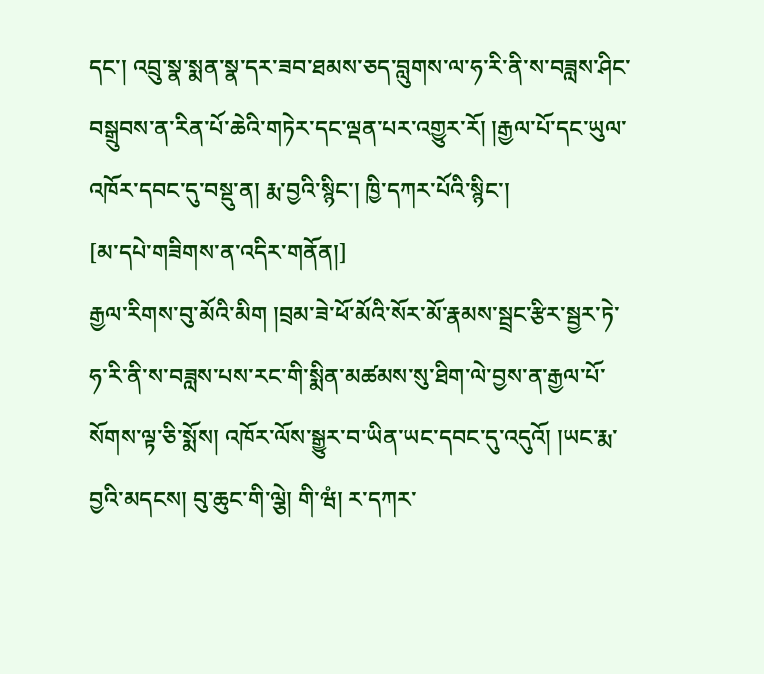དང་། འབྲུ་སྣ་སྨན་སྣ་དར་ཟབ་ཐམས་ཅད་བླུགས་ལ་ཧ་རི་ནི་ས་བཟླས་ཤིང་བསྒྲུབས་ན་རིན་པོ་ཆེའི་གཏེར་དང་ལྡན་པར་འགྱུར་རོ། །རྒྱལ་པོ་དང་ཡུལ་འཁོར་དབང་དུ་བསྡུ་ན། རྨ་བྱའི་སྙིང་། ཁྱི་དཀར་པོའི་སྙིང་།
[མ་དཔེ་གཟིགས་ན་འདིར་གནོན།]
རྒྱལ་རིགས་བུ་མོའི་མིག །བྲམ་ཟེ་ཕོ་མོའི་སོར་མོ་རྣམས་སྦྲང་རྩིར་སྦྱར་ཏེ་ཧ་རི་ནི་ས་བཟླས་པས་རང་གི་སྨིན་མཚམས་སུ་ཐིག་ལེ་བྱས་ན་རྒྱལ་པོ་སོགས་ལྟ་ཅི་སྨོས། འཁོར་ལོས་སྒྱུར་བ་ཡིན་ཡང་དབང་དུ་འདུའོ། །ཡང་རྨ་བྱའི་མདངས། བུ་ཆུང་གི་ལྕེ། གི་ཝཾ། ར་དཀར་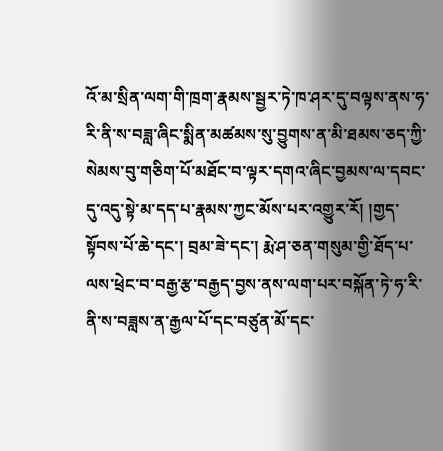འོ་མ་སྲིན་ལག་གི་ཁྲག་རྣམས་སྦྱར་ཏེ་ཁ་ཤར་དུ་བལྟས་ནས་ཧ་རི་ནི་ས་བཟླ་ཞིང་སྨིན་མཚམས་སུ་བྱུགས་ན་མི་ཐམས་ཅད་ཀྱི་སེམས་བུ་གཅིག་པོ་མཐོང་བ་ལྟར་དགའ་ཞིང་བྱམས་ལ་དབང་དུ་འདུ་སྟེ་མ་དད་པ་རྣམས་ཀྱང་མོས་པར་འགྱུར་རོ། །གྱད་སྟོབས་པོ་ཆེ་དང་། བྲམ་ཟེ་དང་། རྨེ་ཤ་ཅན་གསུམ་གྱི་ཐོད་པ་ལས་ཕྲེང་བ་བརྒྱ་རྩ་བརྒྱད་བྱས་ནས་ལག་པར་བསྐོན་ཏེ་ཧ་རི་ནི་ས་བཟླས་ན་རྒྱལ་པོ་དང་བཙུན་མོ་དང་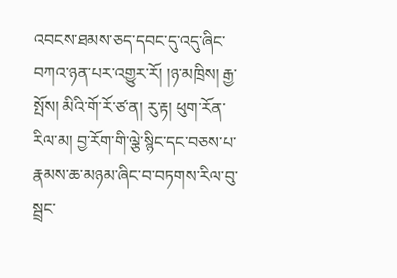འབངས་ཐམས་ཅད་དབང་དུ་འདུ་ཞིང་བཀའ་ཉན་པར་འགྱུར་རོ། །ཉ་མཁྲིས། རྒྱ་སྤོས། མིའི་གོ་རོ་ཙ་ན། རུ་རྟ། ཕུག་རོན་རིལ་མ། བྱ་རོག་གི་ལྕེ་སྙིང་དང་བཅས་པ་རྣམས་ཆ་མཉམ་ཞིང་བ་བཏགས་རིལ་བུ་སྦྲང་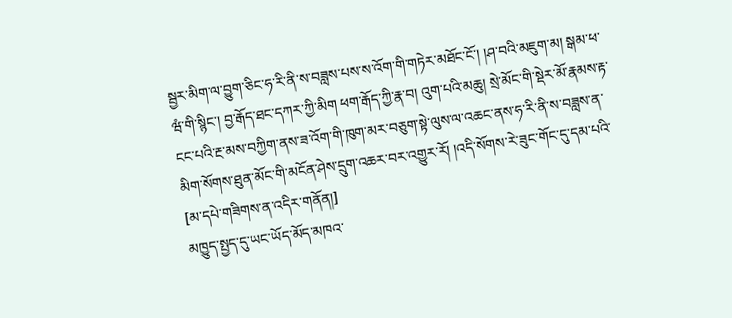སྦྱར་མིག་ལ་བྱུག་ཅིང་ཧ་རི་ནི་ས་བཟླས་པས་ས་འོག་གི་གཏེར་མཐོང་ངོ་། །ཤ་བའི་མཇུག་མ། སྒམ་ཕ་ཝཾ་གི་སྙིང་། བྱ་རྒོད་ཐང་དཀར་ཀྱི་མིག ཕག་རྒོད་ཀྱི་རྣ་བ། འུག་པའི་མཆུ། སྲེ་མོང་གི་སྡེར་མོ་རྣམས་རྟ་ངང་པའི་རྔ་མས་བཀྱིག་ནས་ཟ་འོག་གི་ཁུག་མར་བཅུག་སྟེ་ལུས་ལ་འཆང་ནས་ཧ་རི་ནི་ས་བཟླས་ན་མིག་སོགས་ཐུན་མོང་གི་མངོན་ཤེས་དྲུག་འཆར་བར་འགྱུར་རོ། །འདི་སོགས་རེ་ཟུང་གོང་དུ་དམ་པའི་
[མ་དཔེ་གཟིགས་ན་འདིར་གནོན།]
མཁྱུད་སྤྱད་དུ་ཡང་ཡོད་མོད་མཁའ་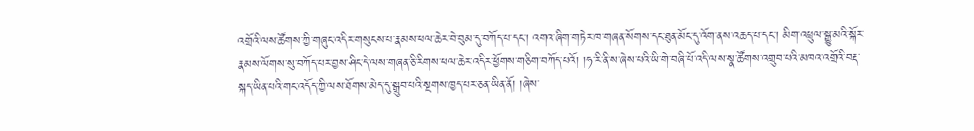འགྲོའི་ལས་ཚོགས་ཀྱི་གཞུང་འདིར་གསུངས་པ་རྣམས་ཕལ་ཆེར་བེ་བུམ་དུ་བཀོད་པ་དང་། འགའ་ཞིག་གཏེར་ཁ་གཞན་སོགས་དང་ཐུན་མོང་དུ་འོག་ནས་འཆད་པ་དང་། མིག་འཕྲུལ་སྒྱུ་མའི་སྐོར་རྣམས་ལོགས་སུ་བཀོད་པར་བྱས་ཤིང་དེ་ལས་གཞན་ཅི་རིགས་ཕལ་ཆེར་འདིར་ཕྱོགས་གཅིག་བཀོད་པའོ། །ཧ་རི་ནི་ས་ཞེས་པའི་ཡི་གེ་བཞི་པོ་འདི་ལས་སྣ་ཚོགས་འགྲུབ་པའི་མཁའ་འགྲོའི་བརྡ་སྐད་ཡིན་པའི་གང་འདོད་ཀྱི་ལས་ཐོགས་མེད་དུ་སྒྲུབ་པའི་སྔགས་ཁྱད་པར་ཅན་ཡིན་ནོ། །ཞེས་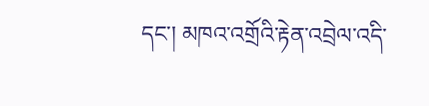དང་། མཁའ་འགྲོའི་རྟེན་འབྲེལ་འདི་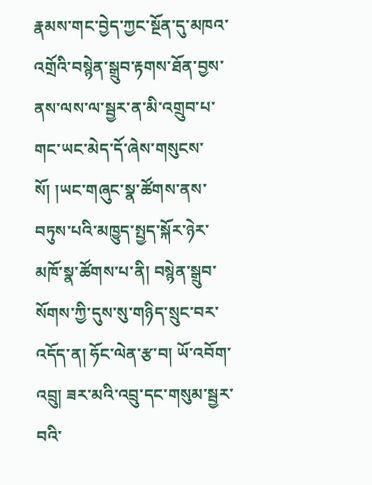རྣམས་གང་བྱེད་ཀྱང་སྔོན་དུ་མཁའ་འགྲོའི་བསྙེན་སྒྲུབ་རྟགས་ཐོན་བྱས་ནས་ལས་ལ་སྦྱར་ན་མི་འགྲུབ་པ་གང་ཡང་མེད་དོ་ཞེས་གསུངས་སོ། །ཡང་གཞུང་སྣ་ཚོགས་ནས་བཏུས་པའི་མཁྱུད་སྤྱད་སྐོར་ཉེར་མཁོ་སྣ་ཚོགས་པ་ནི། བསྙེན་སྒྲུབ་སོགས་ཀྱི་དུས་སུ་གཉིད་སྲུང་བར་འདོད་ན། ཧོང་ལེན་རྩ་བ། ཡོ་འབོག་འབྲུ། ཟར་མའི་འབྲུ་དང་གསུམ་སྦྱར་བའི་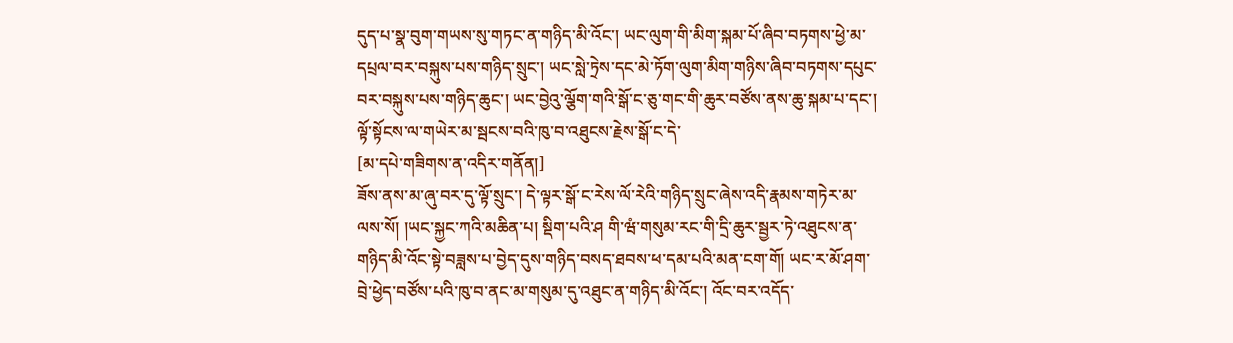དུད་པ་སྣ་བུག་གཡས་སུ་གཏང་ན་གཉིད་མི་འོང་། ཡང་ལུག་གི་མིག་སྐམ་པོ་ཞིབ་བཏགས་ཕྱེ་མ་དཔྲལ་བར་བསྐུས་པས་གཉིད་སྲུང་། ཡང་སླེ་ཏྲེས་དང་མེ་ཏོག་ལུག་མིག་གཉིས་ཞིབ་བཏགས་དཔུང་བར་བསྐུས་པས་གཉིད་ཆུང་། ཡང་བྱེའུ་ལྕོག་གའི་སྒོ་ང་ཅུ་གང་གི་ཆུར་བཙོས་ནས་ཆུ་སྐམ་པ་དང་། ལྟོ་སྟོངས་ལ་གཡེར་མ་སྦངས་བའི་ཁུ་བ་འཐུངས་རྗེས་སྒོ་ང་དེ་
[མ་དཔེ་གཟིགས་ན་འདིར་གནོན།]
ཟོས་ནས་མ་ཞུ་བར་དུ་ལྟོ་སྲུང་། དེ་ལྟར་སྒོ་ང་རེས་ལོ་རེའི་གཉིད་སྲུང་ཞེས་འདི་རྣམས་གཏེར་མ་ལས་སོ། །ཡང་སྐྱང་ཀའི་མཆིན་པ། སྡིག་པའི་ཤ གི་ཝཾ་གསུམ་རང་གི་དྲི་ཆུར་སྦྱར་ཏེ་འཐུངས་ན་གཉིད་མི་འོང་སྟེ་བཟླས་པ་བྱེད་དུས་གཉིད་བསད་ཐབས་ཕ་དམ་པའི་མན་ངག་གོ། ཡང་ར་མོ་ཤག་བྲེ་ཕྱེད་བཙོས་པའི་ཁུ་བ་ནང་མ་གསུམ་དུ་འཐུང་ན་གཉིད་མི་འོང་། འོང་བར་འདོད་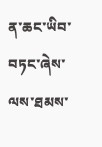ན་ཆང་ཡིབ་བཏང་ཞེས་ལས་ཐམས་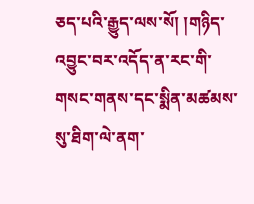ཅད་པའི་རྒྱུད་ལས་སོ། །གཉིད་འབྱུང་བར་འདོད་ན་རང་གི་གསང་གནས་དང་སྨིན་མཚམས་སུ་ཐིག་ལེ་ནག་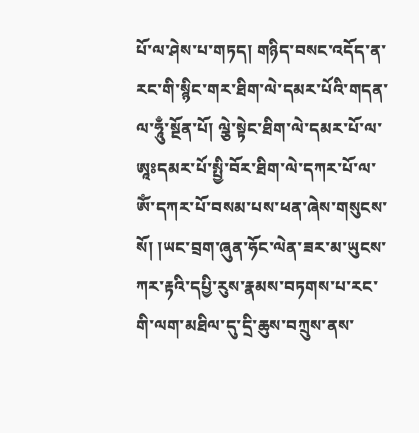པོ་ལ་ཤེས་པ་གཏད། གཉིད་བསང་འདོད་ན་རང་གི་སྙིང་གར་ཐིག་ལེ་དམར་པོའི་གདན་ལ་ཧཱུྃ་སྔོན་པོ། ལྕེ་སྟེང་ཐིག་ལེ་དམར་པོ་ལ་ཨཱཿདམར་པོ་སྤྱི་བོར་ཐིག་ལེ་དཀར་པོ་ལ་ཨོཾ་དཀར་པོ་བསམ་པས་ཕན་ཞེས་གསུངས་སོ། །ཡང་བྲག་ཞུན་ཧོང་ལེན་ཟར་མ་ཡུངས་ཀར་རྟའི་དཔྱི་རུས་རྣམས་བཏགས་པ་རང་གི་ལག་མཐིལ་དུ་དྲི་ཆུས་བཀྲུས་ནས་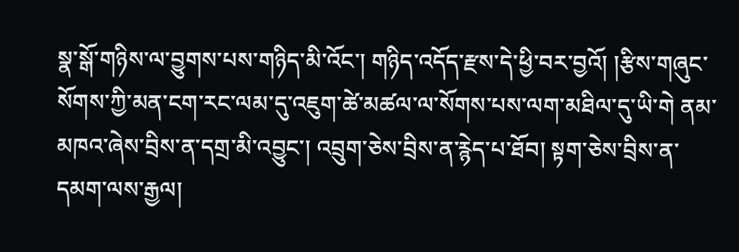སྣ་སྒོ་གཉིས་ལ་བྱུགས་པས་གཉིད་མི་འོང་། གཉིད་འདོད་རྫས་དེ་ཕྱི་བར་བྱའོ། །རྩིས་གཞུང་སོགས་ཀྱི་མན་ངག་རང་ལམ་དུ་འཇུག་ཚེ་མཚལ་ལ་སོགས་པས་ལག་མཐིལ་དུ་ཡི་གེ ནམ་མཁའ་ཞེས་བྲིས་ན་དགྲ་མི་འབྱུང་། འབྲུག་ཅེས་བྲིས་ན་རྙེད་པ་ཐོབ། སྟག་ཅེས་བྲིས་ན་དམག་ལས་རྒྱལ།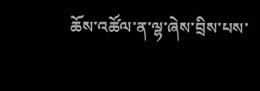ཆོས་འཚོལ་ན་ལྷ་ཞེས་བྲིས་པས་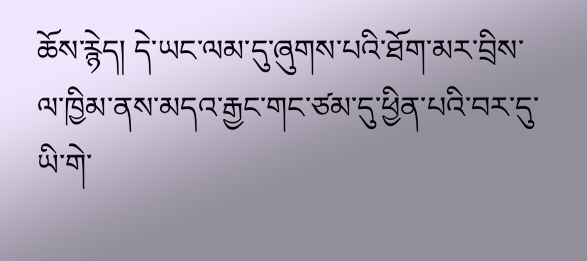ཆོས་རྙེད། དེ་ཡང་ལམ་དུ་ཞུགས་པའི་ཐོག་མར་བྲིས་ལ་ཁྱིམ་ནས་མདའ་རྒྱང་གང་ཙམ་དུ་ཕྱིན་པའི་བར་དུ་ཡི་གེ་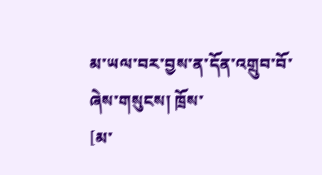མ་ཡལ་བར་བྱས་ན་དོན་འགྲུབ་བོ་ཞེས་གསུངས། ཁྲོས་
[མ་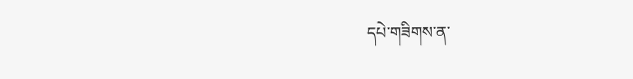དཔེ་གཟིགས་ན་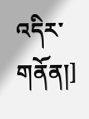འདིར་གནོན།]